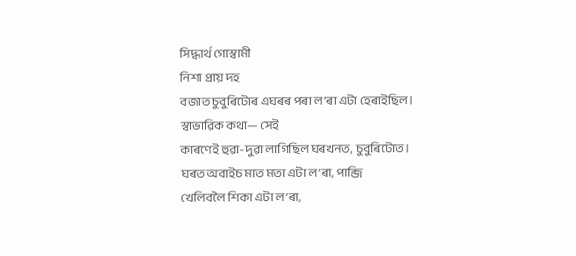সিদ্ধাৰ্থ গোস্বামী
নিশা প্ৰায় দহ
বজাত চুবুৰিটোৰ এঘৰৰ পৰা ল’ৰা এটা হেৰাইছিল। স্বাভাৱিক কথা— সেই
কাৰণেই হুৱা-দুৱা লাগিছিল ঘৰখনত, চুবুৰিটোত।
ঘৰত অবাইচ মাত মতা এটা ল’ৰা, পাব্জি
খেলিবলৈ শিকা এটা ল’ৰা,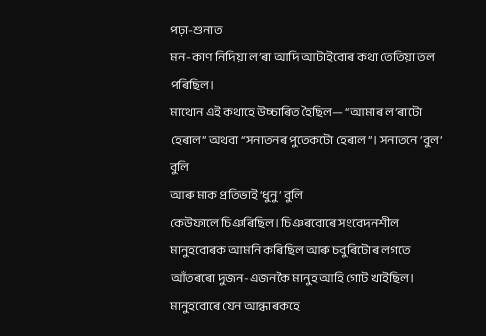পঢ়া-শুনাত
মন-কাণ নিদিয়া ল’ৰা আদি আটাইবোৰ কথা তেতিয়া তল পৰিছিল।
মাথোন এই কথাহে উচ্চাৰিত হৈছিল— ‘‘আমাৰ ল’ৰাটো হেৰাল’’ অথবা ‘‘সনাতনৰ পুতেকটো হেৰাল’’। সনাতনে ‘বুল’ বুলি
আৰু মাক প্ৰতিভাই ‘ধুনু’ বুলি
কেউফালে চিঞৰিছিল। চিঞৰবোৰে সংবেদনশীল মানুহবোৰক আমনি কৰিছিল আৰু চবুৰিটোৰ লগতে
আঁতৰৰো দুজন-এজনকৈ মানুহ আহি গোট খাইছিল। মানুহবোৰে যেন আন্ধাৰকহে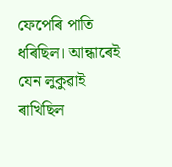ফেপেৰি পাতি ধৰিছিল। আন্ধাৰেই যেন লুকুৱাই ৰাখিছিল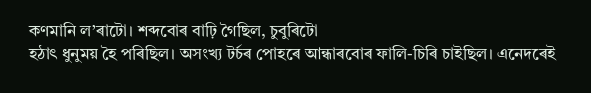কণমানি ল’ৰাটো। শব্দবোৰ বাঢ়ি গৈছিল, চুবুৰিটো
হঠাৎ ধুনুময় হৈ পৰিছিল। অসংখ্য টৰ্চৰ পোহৰে আন্ধাৰবোৰ ফালি-চিৰি চাইছিল। এনেদৰেই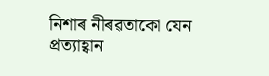নিশাৰ নীৰৱতাকো যেন প্ৰত্যাহ্বান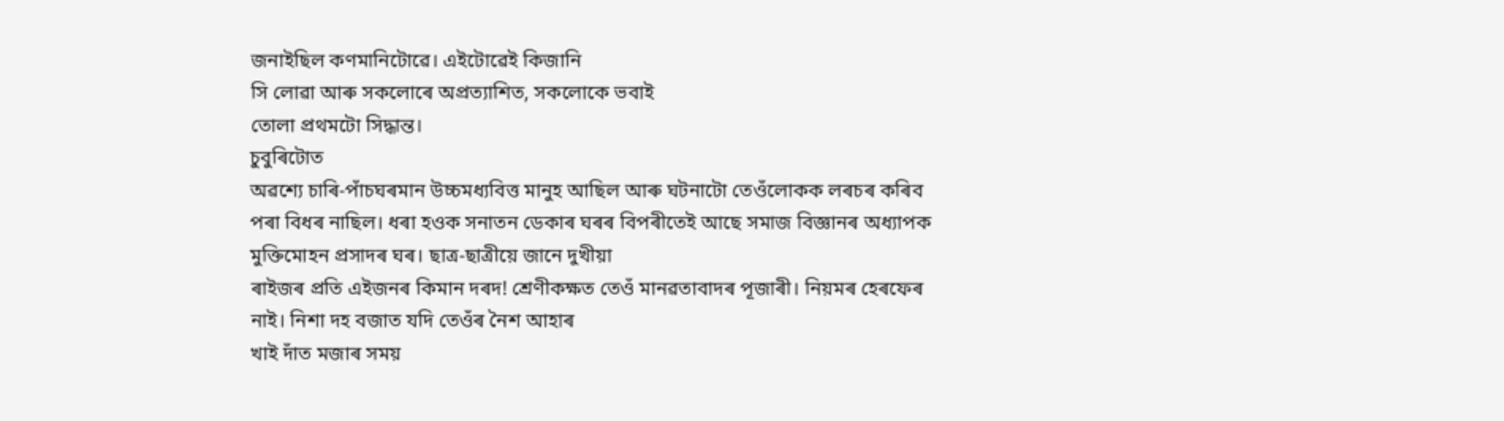জনাইছিল কণমানিটোৱে। এইটোৱেই কিজানি
সি লোৱা আৰু সকলোৰে অপ্ৰত্যাশিত, সকলোকে ভবাই
তোলা প্ৰথমটো সিদ্ধান্ত।
চুবুৰিটোত
অৱশ্যে চাৰি-পাঁচঘৰমান উচ্চমধ্যবিত্ত মানুহ আছিল আৰু ঘটনাটো তেওঁলোকক লৰচৰ কৰিব
পৰা বিধৰ নাছিল। ধৰা হওক সনাতন ডেকাৰ ঘৰৰ বিপৰীতেই আছে সমাজ বিজ্ঞানৰ অধ্যাপক
মুক্তিমোহন প্ৰসাদৰ ঘৰ। ছাত্ৰ-ছাত্ৰীয়ে জানে দুখীয়া
ৰাইজৰ প্ৰতি এইজনৰ কিমান দৰদ! শ্ৰেণীকক্ষত তেওঁ মানৱতাবাদৰ পূজাৰী। নিয়মৰ হেৰফেৰ
নাই। নিশা দহ বজাত যদি তেওঁৰ নৈশ আহাৰ
খাই দাঁত মজাৰ সময়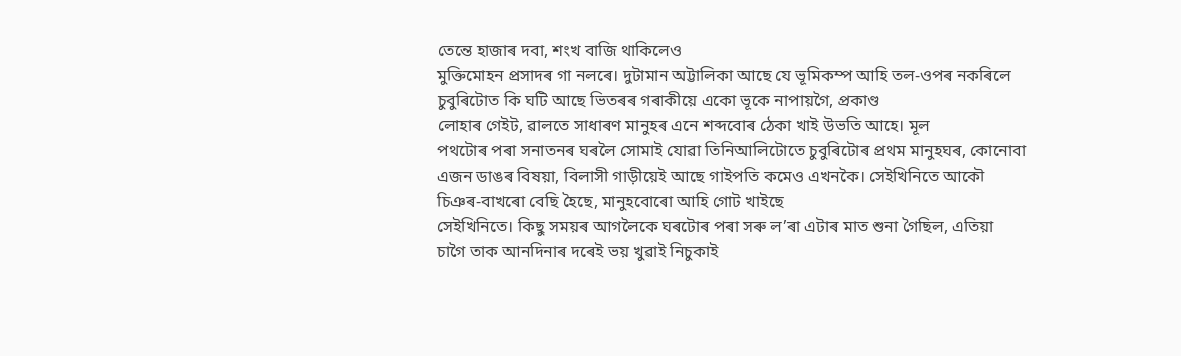তেন্তে হাজাৰ দবা, শংখ বাজি থাকিলেও
মুক্তিমোহন প্ৰসাদৰ গা নলৰে। দুটামান অট্টালিকা আছে যে ভূমিকম্প আহি তল-ওপৰ নকৰিলে
চুবুৰিটোত কি ঘটি আছে ভিতৰৰ গৰাকীয়ে একো ভূকে নাপায়গৈ, প্ৰকাণ্ড
লোহাৰ গেইট, ৱালতে সাধাৰণ মানুহৰ এনে শব্দবোৰ ঠেকা খাই উভতি আহে। মূল
পথটোৰ পৰা সনাতনৰ ঘৰলৈ সোমাই যোৱা তিনিআলিটোতে চুবুৰিটোৰ প্ৰথম মানুহঘৰ, কোনোবা
এজন ডাঙৰ বিষয়া, বিলাসী গাড়ীয়েই আছে গাইপতি কমেও এখনকৈ। সেইখিনিতে আকৌ
চিঞৰ-বাখৰো বেছি হৈছে, মানুহবোৰো আহি গোট খাইছে
সেইখিনিতে। কিছু সময়ৰ আগলৈকে ঘৰটোৰ পৰা সৰু ল’ৰা এটাৰ মাত শুনা গৈছিল, এতিয়া
চাগৈ তাক আনদিনাৰ দৰেই ভয় খুৱাই নিচুকাই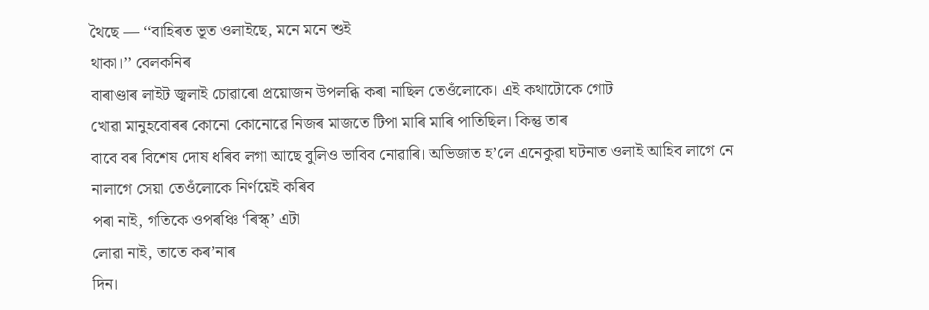থৈছে — ‘‘বাহিৰত ভূত ওলাইছে, মনে মনে শুই
থাকা।’’ বেলকনিৰ
বাৰাণ্ডাৰ লাইট জ্বলাই চোৱাৰো প্ৰয়োজন উপলব্ধি কৰা নাছিল তেওঁলোকে। এই কথাটোকে গোট
খোৱা মানুহবোৰৰ কোনো কোনোৱে নিজৰ মাজতে টিপা মাৰি মাৰি পাতিছিল। কিন্তু তাৰ
বাবে বৰ বিশেষ দোষ ধৰিব লগা আছে বুলিও ভাবিব নোৱাৰি। অভিজাত হ’লে এনেকুৱা ঘটনাত ওলাই আহিব লাগে নে নালাগে সেয়া তেওঁলোকে নিৰ্ণয়েই কৰিব
পৰা নাই, গতিকে ওপৰঞ্চি ‘ৰিস্ক্’ এটা
লোৱা নাই, তাতে কৰ’নাৰ
দিন।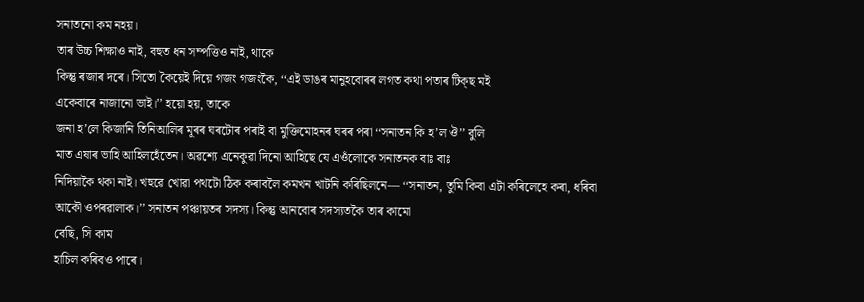সনাতনো কম নহয়।
তাৰ উচ্চ শিক্ষাও নাই, বহুত ধন সম্পত্তিও নাই, থাকে
কিন্তু ৰজাৰ দৰে। সিতো কৈয়েই দিয়ে গজং গজংকৈ, ‘‘এই ডাঙৰ মানুহবোৰৰ লগত কথা পতাৰ টিক্ছ মই
একেবাৰে নাজানো ভাই।’’ হয়ো হয়, তাকে
জনা হ’লে কিজানি তিনিআলিৰ মূৰৰ ঘৰটোৰ পৰাই বা মুক্তিমোহনৰ ঘৰৰ পৰা ‘‘সনাতন কি হ’ল ঔ’’ বুলি
মাত এষাৰ ভাহি আহিলহেঁতেন। অৱশ্যে এনেকুৱা দিনো আহিছে যে এওঁলোকে সনাতনক বাঃ বাঃ
নিদিয়াকৈ থকা নাই। খহুৱে খোৱা পথটো ঠিক কৰাবলৈ কমখন খাটনি কৰিছিলনে— ‘‘সনাতন, তুমি কিবা এটা কৰিলেহে কৰা, ধৰিবা
আকৌ ওপৰৱালাক।’’ সনাতন পঞ্চায়তৰ সদস্য। কিন্তু আনবোৰ সদস্যতকৈ তাৰ কামো
বেছি, সি কাম
হাচিল কৰিবও পাৰে।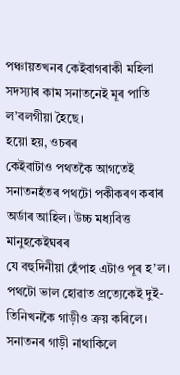পঞ্চায়তখনৰ কেইবাগৰাকী মহিলা সদস্যাৰ কাম সনাতনেই মূৰ পাতি ল’বলগীয়া হৈছে।
হয়ো হয়, ওচৰৰ
কেইবাটাও পথতকৈ আগতেই সনাতনহঁতৰ পথটো পকীকৰণ কৰাৰ অৰ্ডাৰ আহিল। উচ্চ মধ্যবিত্ত মানুহকেইঘৰৰ
যে বহুদিনীয়া হেঁপাহ এটাও পূৰ হ’ল।
পথটো ভাল হোৱাত প্ৰত্যেকেই দুই-তিনিখনকৈ গাড়ীও ক্ৰয় কৰিলে। সনাতনৰ গাড়ী নাথাকিলে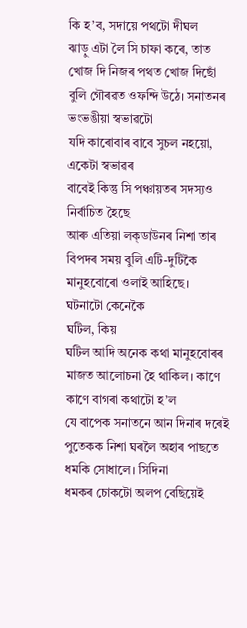কি হ’ব, সদায়ে পথটো দীঘল
ঝাড়ু এটা লৈ সি চাফা কৰে, তাত খোজ দি নিজৰ পথত খোজ দিছোঁ
বুলি গৌৰৱত ওফন্দি উঠে। সনাতনৰ ভংভঙীয়া স্বভাৱটো
যদি কাৰোবাৰ বাবে সুচল নহয়ো, একেটা স্বভাৱৰ
বাবেই কিন্তু সি পঞ্চায়তৰ সদস্যও নিৰ্বাচিত হৈছে
আৰু এতিয়া লক্ডাউনৰ নিশা তাৰ বিপদৰ সময় বুলি এটি-দুটিকৈ
মানুহবোৰো ওলাই আহিছে।
ঘটনাটো কেনেকৈ
ঘটিল, কিয়
ঘটিল আদি অনেক কথা মানুহবোৰৰ মাজত আলোচনা হৈ থাকিল। কাণে কাণে বাগৰা কথাটো হ’ল
যে বাপেক সনাতনে আন দিনাৰ দৰেই পুতেকক নিশা ঘৰলৈ অহাৰ পাছতে ধমকি সোধালে। সিদিনা
ধমকৰ চোকটো অলপ বেছিয়েই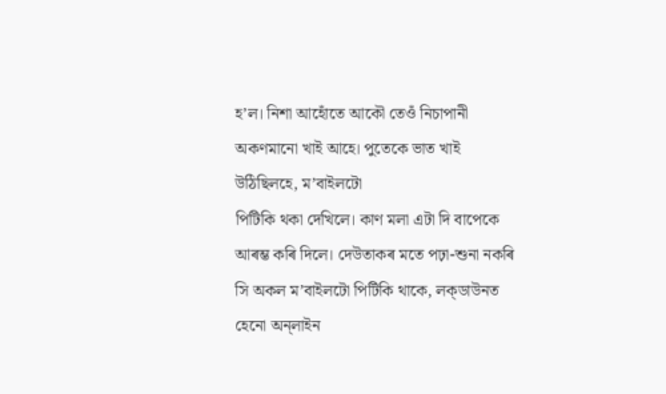হ’ল। নিশা আহোঁতে আকৌ তেওঁ নিচাপানী
অকণমানো খাই আহে। পুতেকে ভাত খাই উঠিছিলহে, ম’বাইলটো
পিটিকি থকা দেখিলে। কাণ মলা এটা দি বাপেকে আৰম্ভ কৰি দিলে। দেউতাকৰ মতে পঢ়া-শুনা নকৰি সি অকল ম’বাইলটো পিটিকি থাকে, লক্ডাউনত
হেনো অন্লাইন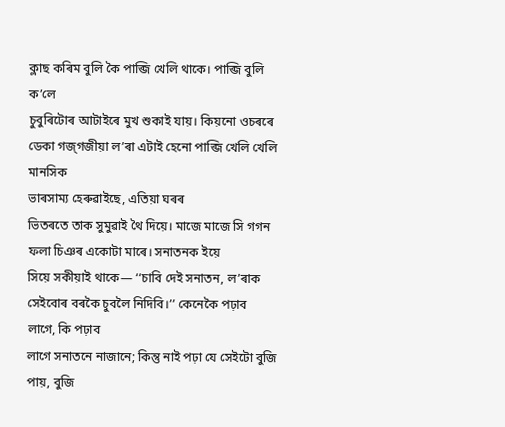ক্লাছ কৰিম বুলি কৈ পাব্জি খেলি থাকে। পাব্জি বুলি ক’লে
চুবুৰিটোৰ আটাইৰে মুখ শুকাই যায়। কিয়নো ওচৰৰে ডেকা গজ্গজীয়া ল’ৰা এটাই হেনো পাব্জি খেলি খেলি মানসিক
ভাৰসাম্য হেৰুৱাইছে, এতিয়া ঘৰৰ
ভিতৰতে তাক সুমুৱাই থৈ দিয়ে। মাজে মাজে সি গগন ফলা চিঞৰ একোটা মাৰে। সনাতনক ইয়ে
সিয়ে সকীয়াই থাকে— ‘‘চাবি দেই সনাতন, ল’ৰাক
সেইবোৰ বৰকৈ চুবলৈ নিদিবি।’’ কেনেকৈ পঢ়াব
লাগে, কি পঢ়াব
লাগে সনাতনে নাজানে; কিন্তু নাই পঢ়া যে সেইটো বুজি পায়, বুজি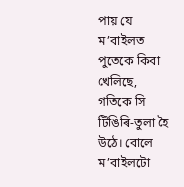পায় যে ম’বাইলত পুতেকে কিবা খেলিছে, গতিকে সি টিঙিৰি-তুলা হৈ উঠে। বোলে ম’বাইলটো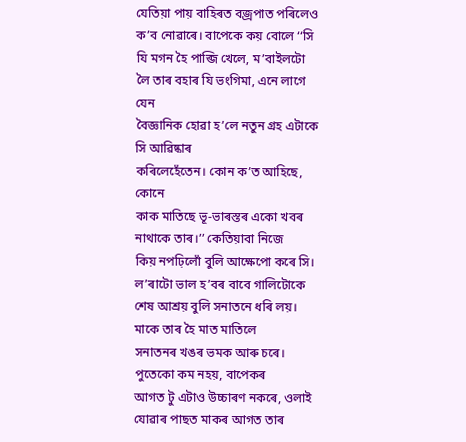যেতিয়া পায় বাহিৰত বজ্ৰপাত পৰিলেও ক’ব নোৱাৰে। বাপেকে কয় বোলে ‘‘সি যি মগন হৈ পাব্জি খেলে, ম’বাইলটো
লৈ তাৰ বহাৰ যি ভংগিমা, এনে লাগে যেন
বৈজ্ঞানিক হোৱা হ’লে নতুন গ্ৰহ এটাকে সি আৱিষ্কাৰ
কৰিলেহেঁতেন। কোন ক’ত আহিছে, কোনে
কাক মাতিছে ভূ-ভাৰস্তৰ একো খবৰ নাথাকে তাৰ।’’ কেতিয়াবা নিজে
কিয় নপঢ়িলোঁ বুলি আক্ষেপো কৰে সি। ল’ৰাটো ভাল হ’বৰ বাবে গালিটোকে শেষ আশ্ৰয় বুলি সনাতনে ধৰি লয়। মাকে তাৰ হৈ মাত মাতিলে
সনাতনৰ খঙৰ ভমক আৰু চৰে। পুতেকো কম নহয়, বাপেকৰ
আগত টু এটাও উচ্চাৰণ নকৰে, ওলাই যোৱাৰ পাছত মাকৰ আগত তাৰ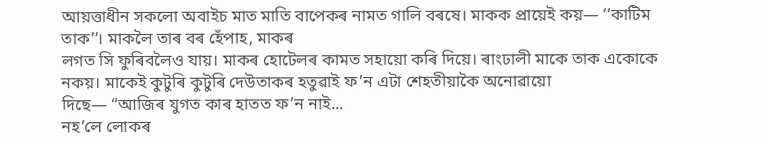আয়ত্তাধীন সকলো অবাইচ মাত মাতি বাপেকৰ নামত গালি বৰষে। মাকক প্ৰায়েই কয়— ‘‘কাটিম তাক’’। মাকলৈ তাৰ বৰ হেঁপাহ, মাকৰ
লগত সি ফুৰিবলৈও যায়। মাকৰ হোটেলৰ কামত সহায়ো কৰি দিয়ে। ৰাংঢালী মাকে তাক একোকে
নকয়। মাকেই কুটুৰি কুটুৰি দেউতাকৰ হতুৱাই ফ’ন এটা শেহতীয়াকৈ অনোৱায়ো
দিছে— ‘‘আজিৰ যুগত কাৰ হাতত ফ’ন নাই...
নহ’লে লোকৰ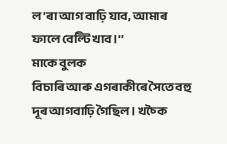ল’ৰা আগ বাঢ়ি যাব, আমাৰ
ফালে বেল্টি খাব।’’
মাকে বুলক
বিচাৰি আৰু এগৰাকীৰে সৈতে বহু দূৰ আগবাঢ়ি গৈছিল। খচ্কৈ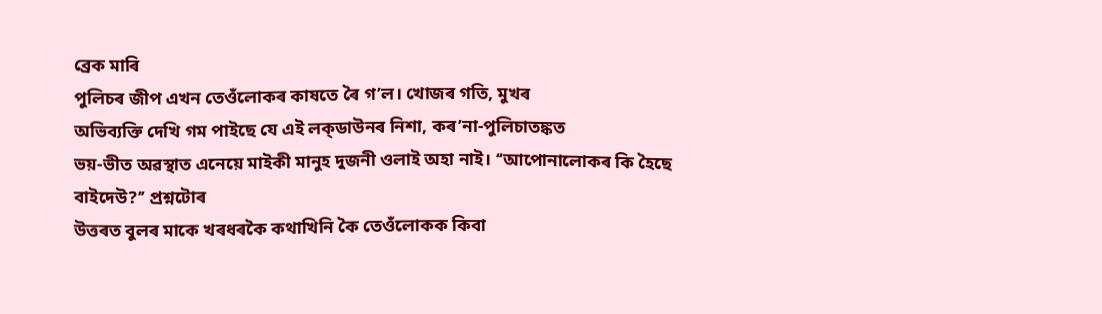ব্ৰেক মাৰি
পুলিচৰ জীপ এখন তেওঁলোকৰ কাষতে ৰৈ গ’ল। খোজৰ গতি, মুখৰ
অভিব্যক্তি দেখি গম পাইছে যে এই লক্ডাউনৰ নিশা, কৰ’না-পুলিচাতঙ্কত
ভয়-ভীত অৱস্থাত এনেয়ে মাইকী মানুহ দুজনী ওলাই অহা নাই। ‘‘আপোনালোকৰ কি হৈছে বাইদেউ?’’ প্ৰশ্নটোৰ
উত্তৰত বুলৰ মাকে খৰধৰকৈ কথাখিনি কৈ তেওঁলোকক কিবা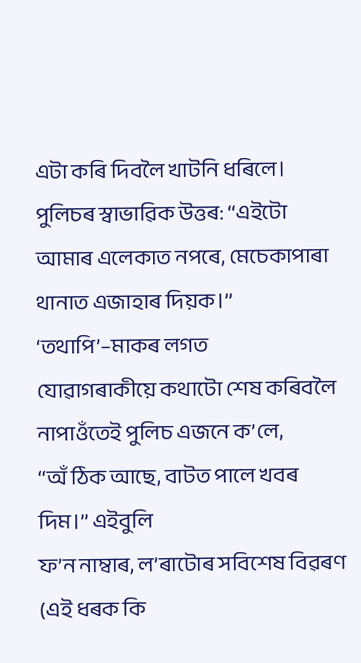এটা কৰি দিবলৈ খাটনি ধৰিলে।
পুলিচৰ স্বাভাৱিক উত্তৰ: ‘‘এইটো আমাৰ এলেকাত নপৰে, মেচেকাপাৰা
থানাত এজাহাৰ দিয়ক।’’ ‘তথাপি’–মাকৰ লগত
যোৱাগৰাকীয়ে কথাটো শেষ কৰিবলৈ নাপাওঁতেই পুলিচ এজনে ক’লে,
‘‘অঁ ঠিক আছে, বাটত পালে খবৰ
দিম।’’ এইবুলি
ফ’ন নাম্বাৰ, ল’ৰাটোৰ সবিশেষ বিৱৰণ (এই ধৰক কি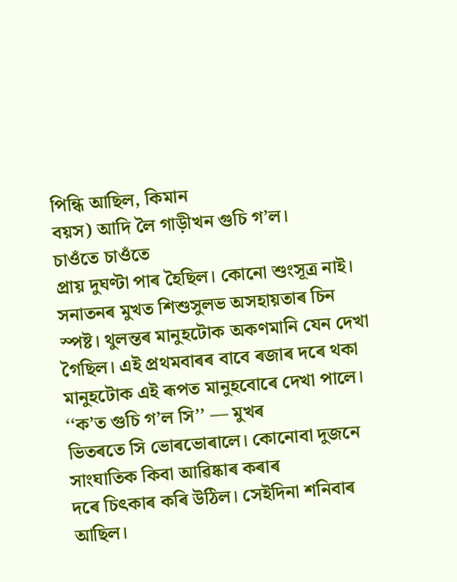পিন্ধি আছিল, কিমান
বয়স) আদি লৈ গাড়ীখন গুচি গ’ল।
চাওঁতে চাওঁতে
প্ৰায় দুঘণ্টা পাৰ হৈছিল। কোনো শুংসূত্ৰ নাই। সনাতনৰ মুখত শিশুসুলভ অসহায়তাৰ চিন
স্পষ্ট। থুলন্তৰ মানুহটোক অকণমানি যেন দেখা গৈছিল। এই প্ৰথমবাৰৰ বাবে ৰজাৰ দৰে থকা
মানুহটোক এই ৰূপত মানুহবোৰে দেখা পালে। ‘‘ক’ত গুচি গ’ল সি’’ — মুখৰ
ভিতৰতে সি ভোৰভোৰালে। কোনোবা দুজনে সাংঘাতিক কিবা আৱিষ্কাৰ কৰাৰ
দৰে চিৎকাৰ কৰি উঠিল। সেইদিনা শনিবাৰ আছিল।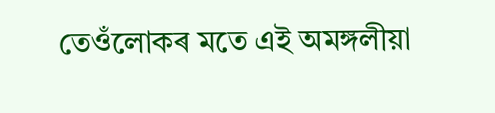তেওঁলোকৰ মতে এই অমঙ্গলীয়া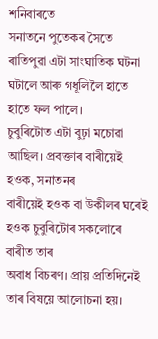শনিবাৰতে
সনাতনে পুতেকৰ সৈতে ৰাতিপুৱা এটা সাংঘাতিক ঘটনা ঘটালে আৰু গধূলিলৈ হাতে হাতে ফল পালে।
চুবুৰিটোত এটা বুঢ়া মচোৱা আছিল। প্ৰবক্তাৰ বাৰীয়েই হওক, সনাতনৰ
বাৰীয়েই হওক বা উকীলৰ ঘৰেই হওক চুবুৰিটোৰ সকলোৰে বাৰীত তাৰ
অবাধ বিচৰণ। প্ৰায় প্ৰতিদিনেই তাৰ বিষয়ে আলোচনা হয়।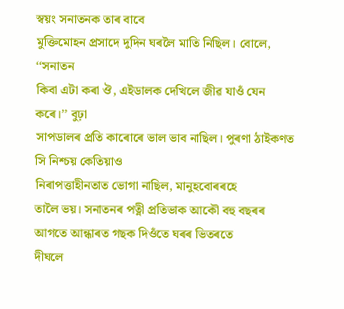স্বয়ং সনাতনক তাৰ বাবে
মুক্তিমোহন প্ৰসাদে দুদিন ঘৰলৈ মাতি নিছিল। বোলে, ‘‘সনাতন
কিবা এটা কৰা ঔ, এইডালক দেখিলে জীৱ যাওঁ যেন কৰে।’’ বুঢ়া
সাপডালৰ প্ৰতি কাৰোৰে ভাল ভাব নাছিল। পুৰণা ঠাইকণত সি নিশ্চয় কেতিয়াও
নিৰাপত্তাহীনতাত ভোগা নাছিল, মানুহবোৰৰহে
তালৈ ভয়। সনাতনৰ পত্নী প্ৰতিভাক আকৌ বহু বছৰৰ আগতে আন্ধাৰত গছক দিওঁতে ঘৰৰ ভিতৰতে
দীঘলে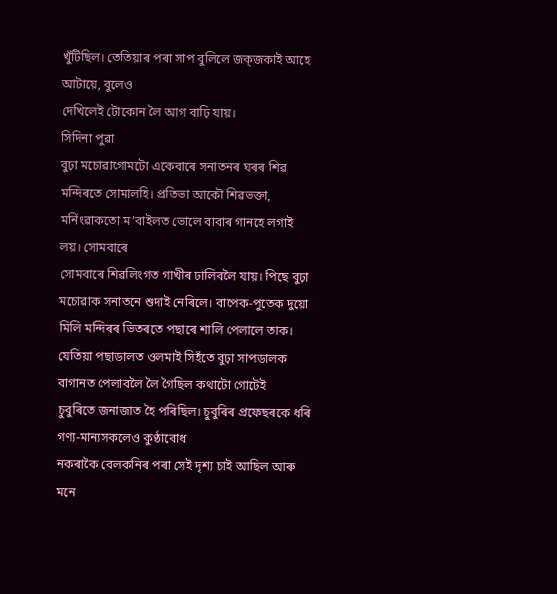খুঁটিছিল। তেতিয়াৰ পৰা সাপ বুলিলে জক্জকাই আহে আটায়ে, বুলেও
দেখিলেই টোকোন লৈ আগ বাঢ়ি যায়।
সিদিনা পুৱা
বুঢ়া মচোৱাগোমটো একেবাৰে সনাতনৰ ঘৰৰ শিৱ মন্দিৰতে সোমালহি। প্ৰতিভা আকৌ শিৱভক্তা, মৰ্নিংৱাকতো ম’বাইলত ভোলে বাবাৰ গানহে লগাই লয়। সোমবাৰে
সোমবাৰে শিৱলিংগত গাখীৰ ঢালিবলৈ যায়। পিছে বুঢ়া মচোৱাক সনাতনে শুদাই নেৰিলে। বাপেক-পুতেক দুয়ো মিলি মন্দিৰৰ ভিতৰতে পছাৰে শালি পেলালে তাক।
যেতিয়া পছাডালত ওলমাই সিহঁতে বুঢ়া সাপডালক বাগানত পেলাবলৈ লৈ গৈছিল কথাটো গোটেই
চুবুৰিতে জনাজাত হৈ পৰিছিল। চুবুৰিৰ প্ৰফেছৰকে ধৰি গণ্য-মান্যসকলেও কুণ্ঠাবোধ
নকৰাকৈ বেলকনিৰ পৰা সেই দৃশ্য চাই আছিল আৰু মনে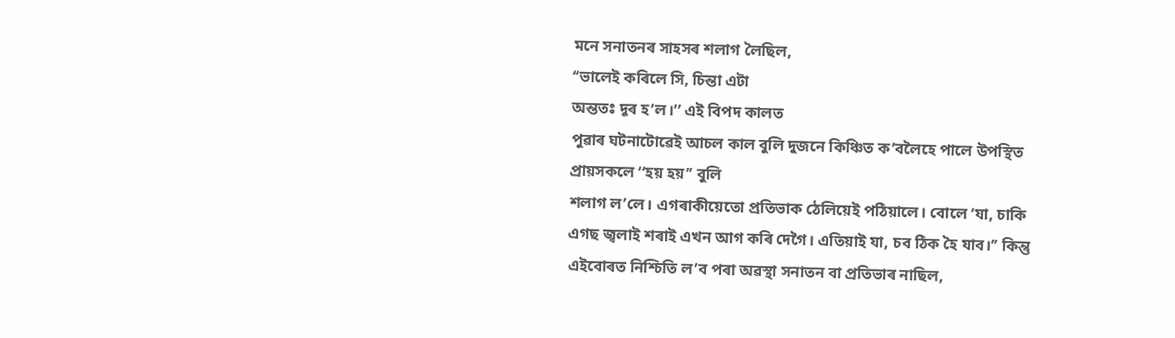মনে সনাতনৰ সাহসৰ শলাগ লৈছিল,
‘‘ভালেই কৰিলে সি, চিন্তা এটা
অন্ততঃ দূৰ হ’ল।’’ এই বিপদ কালত
পুৱাৰ ঘটনাটোৱেই আচল কাল বুলি দুজনে কিঞ্চিত ক’বলৈহে পালে উপস্থিত
প্ৰায়সকলে ‘‘হয় হয়’’ বুলি
শলাগ ল’লে। এগৰাকীয়েতো প্ৰতিভাক ঠেলিয়েই পঠিয়ালে। বোলে ‘যা, চাকি
এগছ জ্বলাই শৰাই এখন আগ কৰি দেগৈ। এতিয়াই যা, চব ঠিক হৈ যাব।’’ কিন্তু
এইবোৰত নিশ্চিতি ল’ব পৰা অৱস্থা সনাতন বা প্ৰতিভাৰ নাছিল,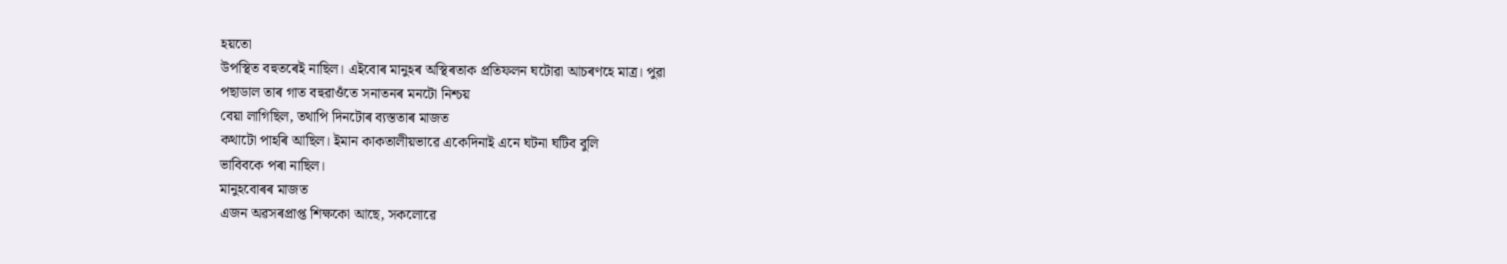হয়তো
উপস্থিত বহুতৰেই নাছিল। এইবোৰ মানুহৰ অস্থিৰতাক প্ৰতিফলন ঘটোৱা আচৰণহে মাত্ৰ। পুৱা
পছাডাল তাৰ গাত বহুৱাওঁতে সনাতনৰ মনটো নিশ্চয়
বেয়া লাগিছিল, তথাপি দিনটোৰ ব্যস্ততাৰ মাজত
কথাটো পাহৰি আছিল। ইমান কাকতালীয়ভাৱে একেদিনাই এনে ঘটনা ঘটিব বুলি
ভাবিবকে পৰা নাছিল।
মানুহবোৰৰ মাজত
এজন অৱসৰপ্ৰাপ্ত শিক্ষকো আছে, সকলোৱে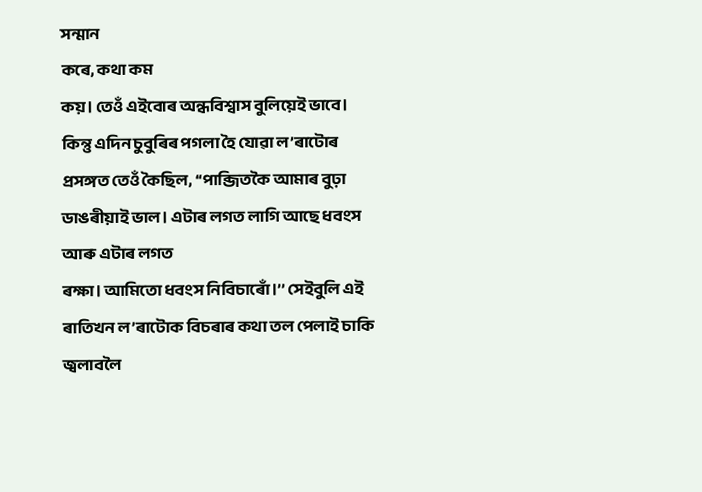সন্মান
কৰে, কথা কম
কয়। তেওঁ এইবোৰ অন্ধবিশ্বাস বুলিয়েই ভাবে। কিন্তু এদিন চুবুৰিৰ পগলা হৈ যোৱা ল’ৰাটোৰ প্ৰসঙ্গত তেওঁ কৈছিল, ‘‘পাব্জিতকৈ আমাৰ বুঢ়া ডাঙৰীয়াই ভাল। এটাৰ লগত লাগি আছে ধবংস আৰু এটাৰ লগত
ৰক্ষা। আমিতো ধবংস নিবিচাৰোঁ।’’ সেইবুলি এই
ৰাতিখন ল’ৰাটোক বিচৰাৰ কথা তল পেলাই চাকি জ্বলাবলৈ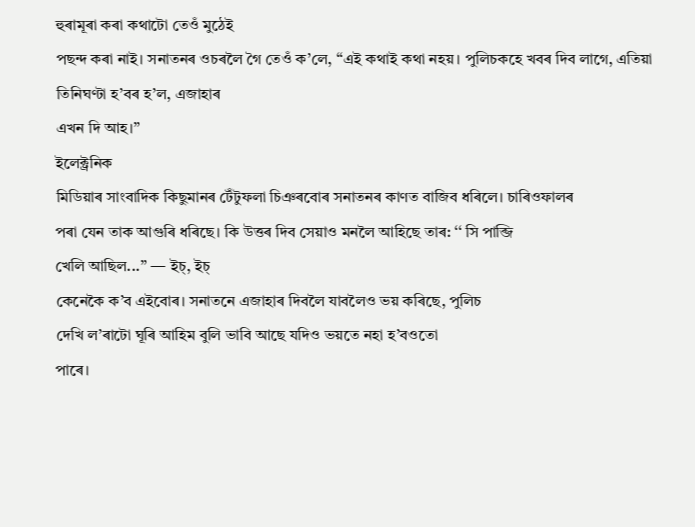হুৰামূৰা কৰা কথাটো তেওঁ মুঠেই
পছন্দ কৰা নাই। সনাতনৰ ওচৰলৈ গৈ তেওঁ ক’লে, ‘‘এই কথাই কথা নহয়। পুলিচকহে খবৰ দিব লাগে, এতিয়া
তিনিঘণ্টা হ’বৰ হ’ল, এজাহাৰ
এখন দি আহ।’’
ইলেক্ট্ৰনিক
মিডিয়াৰ সাংবাদিক কিছুমানৰ টেঁটুফলা চিঞৰবোৰ সনাতনৰ কাণত বাজিব ধৰিলে। চাৰিওফালৰ
পৰা যেন তাক আগুৰি ধৰিছে। কি উত্তৰ দিব সেয়াও মনলৈ আহিছে তাৰ: ‘‘ সি পাব্জি
খেলি আছিল...’’ — ইচ্, ইচ্
কেনেকৈ ক’ব এইবোৰ। সনাতনে এজাহাৰ দিবলৈ যাবলৈও ভয় কৰিছে, পুলিচ
দেখি ল’ৰাটো ঘূৰি আহিম বুলি ভাবি আছে যদিও ভয়তে নহা হ’বওতো
পাৰে।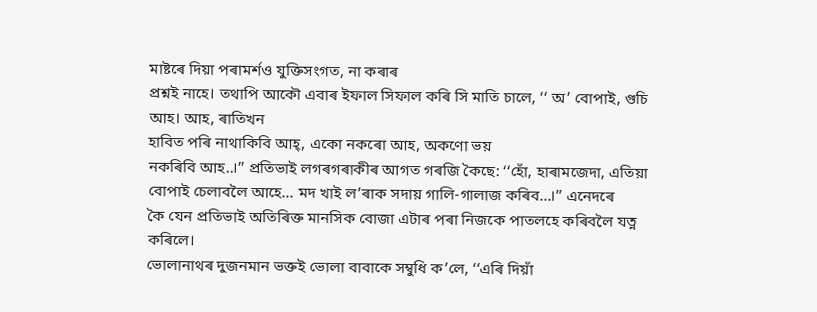মাষ্টৰে দিয়া পৰামৰ্শও যুক্তিসংগত, না কৰাৰ
প্ৰশ্নই নাহে। তথাপি আকৌ এবাৰ ইফাল সিফাল কৰি সি মাতি চালে, ‘‘ অ’ বোপাই, গুচি
আহ। আহ, ৰাতিখন
হাবিত পৰি নাথাকিবি আহ্, একো নকৰো আহ, অকণো ভয়
নকৰিবি আহ..।’’ প্ৰতিভাই লগৰগৰাকীৰ আগত গৰজি কৈছে: ‘‘হোঁ, হাৰামজেদা, এতিয়া
বোপাই চেলাবলৈ আহে... মদ খাই ল’ৰাক সদায় গালি-গালাজ কৰিব...।’’ এনেদৰে
কৈ যেন প্ৰতিভাই অতিৰিক্ত মানসিক বোজা এটাৰ পৰা নিজকে পাতলহে কৰিবলৈ যত্ন কৰিলে।
ভোলানাথৰ দুজনমান ভক্তই ভোলা বাবাকে সম্বুধি ক’লে, ‘‘এৰি দিয়াঁ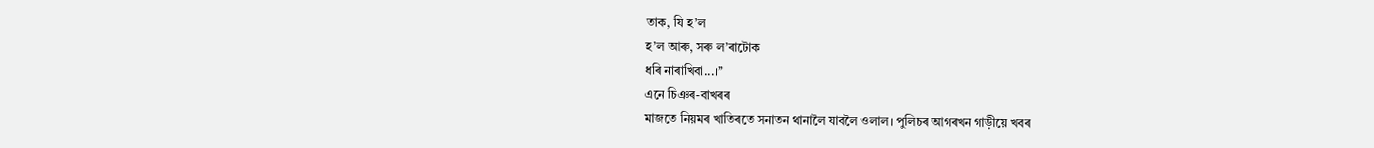তাক, যি হ’ল
হ’ল আৰু, সৰু ল’ৰাটোক
ধৰি নাৰাখিবা...।’’
এনে চিঞৰ-বাখৰৰ
মাজতে নিয়মৰ খাতিৰতে সনাতন থানালৈ যাবলৈ ওলাল। পুলিচৰ আগৰখন গাড়ীয়ে খবৰ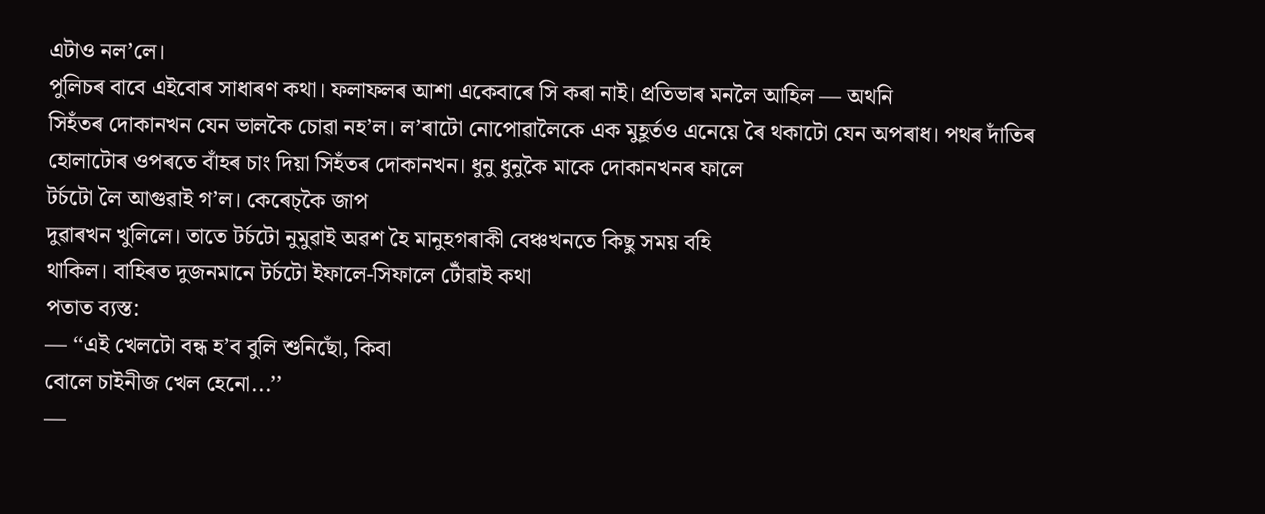এটাও নল’লে।
পুলিচৰ বাবে এইবোৰ সাধাৰণ কথা। ফলাফলৰ আশা একেবাৰে সি কৰা নাই। প্ৰতিভাৰ মনলৈ আহিল — অথনি
সিহঁতৰ দোকানখন যেন ভালকৈ চোৱা নহ’ল। ল’ৰাটো নোপোৱালৈকে এক মুহূৰ্তও এনেয়ে ৰৈ থকাটো যেন অপৰাধ। পথৰ দাঁতিৰ
হোলাটোৰ ওপৰতে বাঁহৰ চাং দিয়া সিহঁতৰ দোকানখন। ধুনু ধুনুকৈ মাকে দোকানখনৰ ফালে
টৰ্চটো লৈ আগুৱাই গ’ল। কেৰেচ্কৈ জাপ
দুৱাৰখন খুলিলে। তাতে টৰ্চটো নুমুৱাই অৱশ হৈ মানুহগৰাকী বেঞ্চখনতে কিছু সময় বহি
থাকিল। বাহিৰত দুজনমানে টৰ্চটো ইফালে-সিফালে টোঁৱাই কথা
পতাত ব্যস্ত:
— ‘‘এই খেলটো বন্ধ হ’ব বুলি শুনিছোঁ, কিবা
বোলে চাইনীজ খেল হেনো...’’
—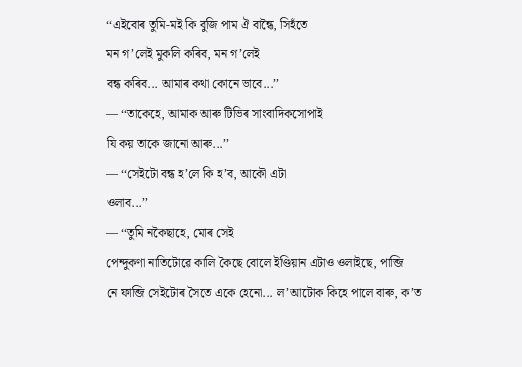‘‘এইবোৰ তুমি-মই কি বুজি পাম ঐ বান্ধৈ, সিহঁতে
মন গ’লেই মুকলি কৰিব, মন গ’লেই
বন্ধ কৰিব... আমাৰ কথা কোনে ভাবে...’’
— ‘‘তাকেহে, আমাক আৰু টিভিৰ সাংবাদিকসোপাই
যি কয় তাকে জানো আৰু...’’
— ‘‘সেইটো বন্ধ হ’লে কি হ’ব, আকৌ এটা
ওলাব...’’
— ‘‘তুমি নকৈছাহে, মোৰ সেই
পেন্দুকণা নাতিটোৱে কালি কৈছে বোলে ইণ্ডিয়ান এটাও ওলাইছে, পাব্জি
নে ফাব্জি সেইটোৰ সৈতে একে হেনো... ল’আটোক কিহে পালে বাৰু, ক’ত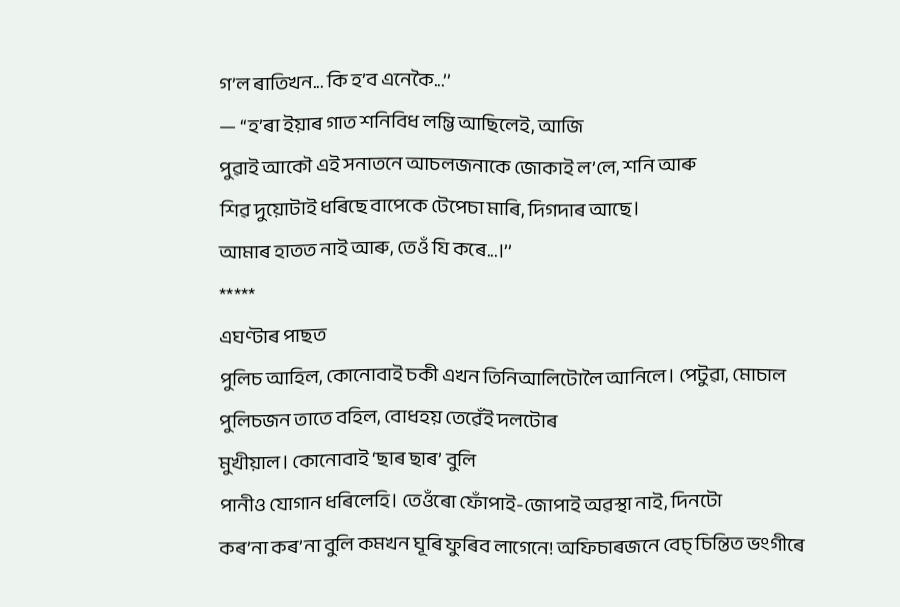গ’ল ৰাতিখন... কি হ’ব এনেকৈ...’’
— ‘‘হ’ৰা ইয়াৰ গাত শনিবিধ লম্ভি আছিলেই, আজি
পুৱাই আকৌ এই সনাতনে আচলজনাকে জোকাই ল’লে, শনি আৰু
শিৱ দুয়োটাই ধৰিছে বাপেকে টেপেচা মাৰি, দিগদাৰ আছে।
আমাৰ হাতত নাই আৰু, তেওঁ যি কৰে...।’’
*****
এঘণ্টাৰ পাছত
পুলিচ আহিল, কোনোবাই চকী এখন তিনিআলিটোলৈ আনিলে। পেটুৱা, মোচাল
পুলিচজন তাতে বহিল, বোধহয় তেৱেঁই দলটোৰ
মুখীয়াল। কোনোবাই ‘ছাৰ ছাৰ’ বুলি
পানীও যোগান ধৰিলেহি। তেওঁৰো ফোঁপাই-জোপাই অৱস্থা নাই, দিনটো
কৰ’না কৰ’না বুলি কমখন ঘূৰি ফুৰিব লাগেনে! অফিচাৰজনে বেচ্ চিন্তিত ভংগীৰে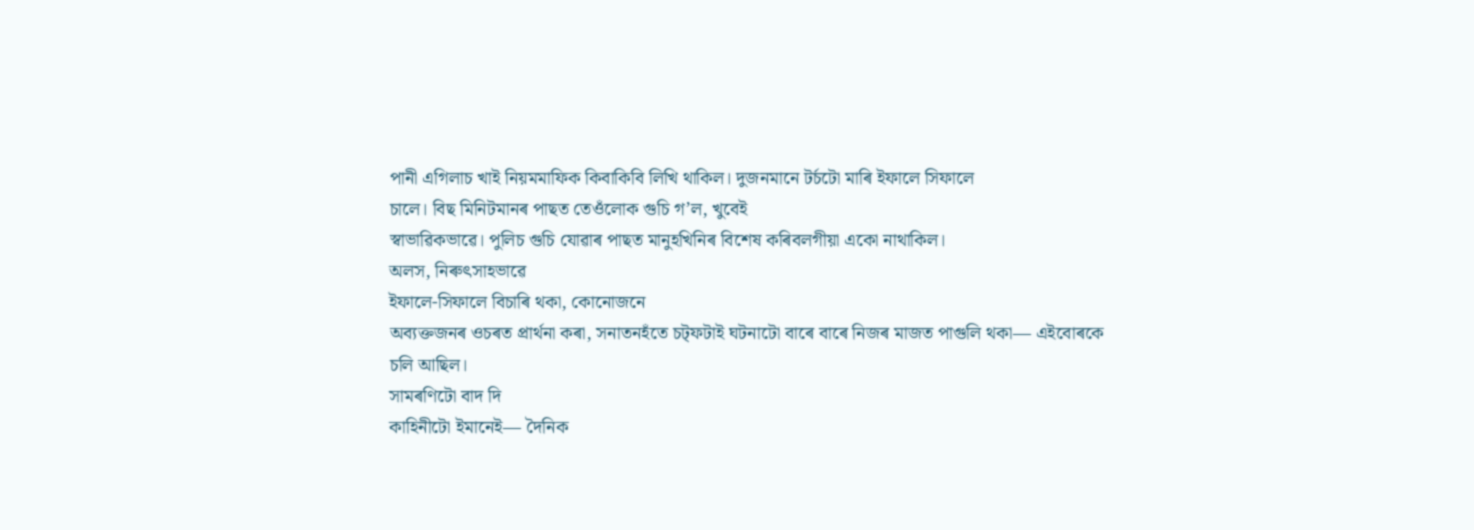পানী এগিলাচ খাই নিয়মমাফিক কিবাকিবি লিখি থাকিল। দুজনমানে টৰ্চটো মাৰি ইফালে সিফালে
চালে। বিছ মিনিটমানৰ পাছত তেওঁলোক গুচি গ’ল, খুবেই
স্বাভাৱিকভাৱে। পুলিচ গুচি যোৱাৰ পাছত মানুহখিনিৰ বিশেষ কৰিবলগীয়া একো নাথাকিল।
অলস, নিৰুৎসাহভাৱে
ইফালে-সিফালে বিচাৰি থকা, কোনোজনে
অব্যক্তজনৰ ওচৰত প্ৰাৰ্থনা কৰা, সনাতনহঁতে চট্ফটাই ঘটনাটো বাৰে বাৰে নিজৰ মাজত পাগুলি থকা— এইবোৰকে
চলি আছিল।
সামৰণিটো বাদ দি
কাহিনীটো ইমানেই— দৈনিক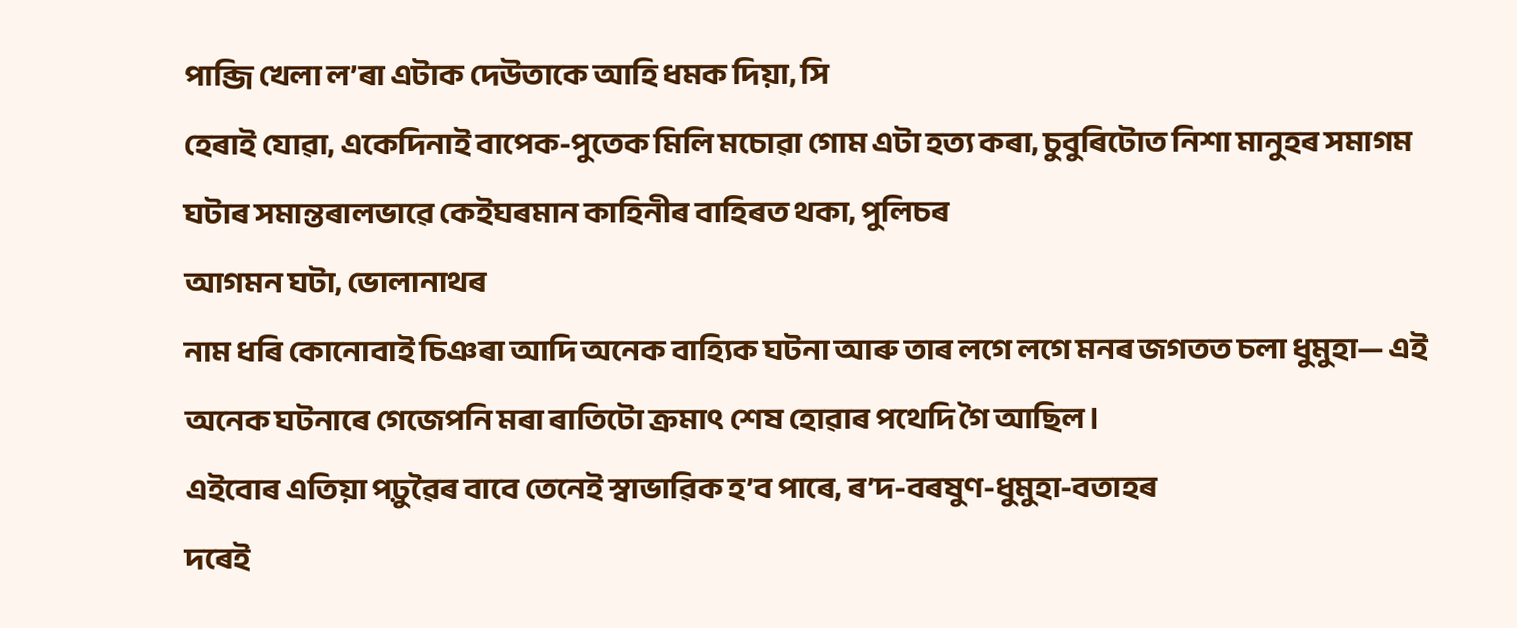পাব্জি খেলা ল’ৰা এটাক দেউতাকে আহি ধমক দিয়া, সি
হেৰাই যোৱা, একেদিনাই বাপেক-পুতেক মিলি মচোৱা গোম এটা হত্য কৰা, চুবুৰিটোত নিশা মানুহৰ সমাগম ঘটাৰ সমান্তৰালভাৱে কেইঘৰমান কাহিনীৰ বাহিৰত থকা, পুলিচৰ
আগমন ঘটা, ভোলানাথৰ
নাম ধৰি কোনোবাই চিঞৰা আদি অনেক বাহ্যিক ঘটনা আৰু তাৰ লগে লগে মনৰ জগতত চলা ধুমুহা— এই অনেক ঘটনাৰে গেজেপনি মৰা ৰাতিটো ক্ৰমাৎ শেষ হোৱাৰ পথেদি গৈ আছিল।
এইবোৰ এতিয়া পঢ়ুৱৈৰ বাবে তেনেই স্বাভাৱিক হ’ব পাৰে, ৰ’দ-বৰষুণ-ধুমুহা-বতাহৰ
দৰেই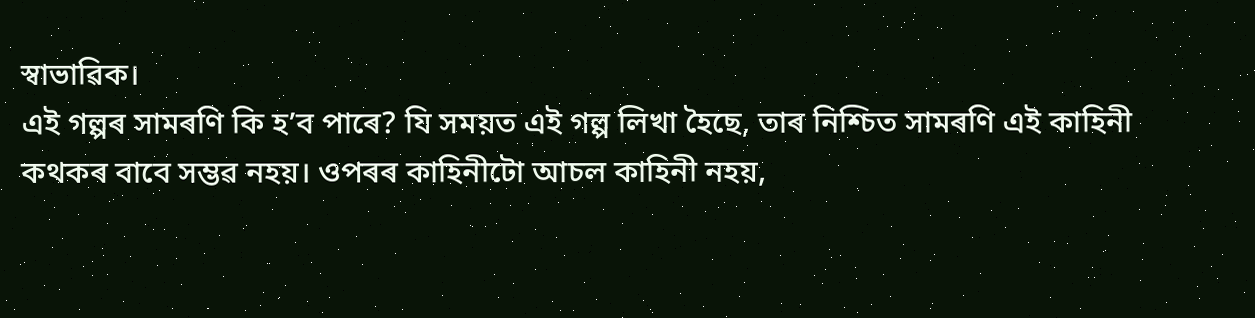স্বাভাৱিক।
এই গল্পৰ সামৰণি কি হ’ব পাৰে? যি সময়ত এই গল্প লিখা হৈছে, তাৰ নিশ্চিত সামৰণি এই কাহিনী কথকৰ বাবে সম্ভৱ নহয়। ওপৰৰ কাহিনীটো আচল কাহিনী নহয়,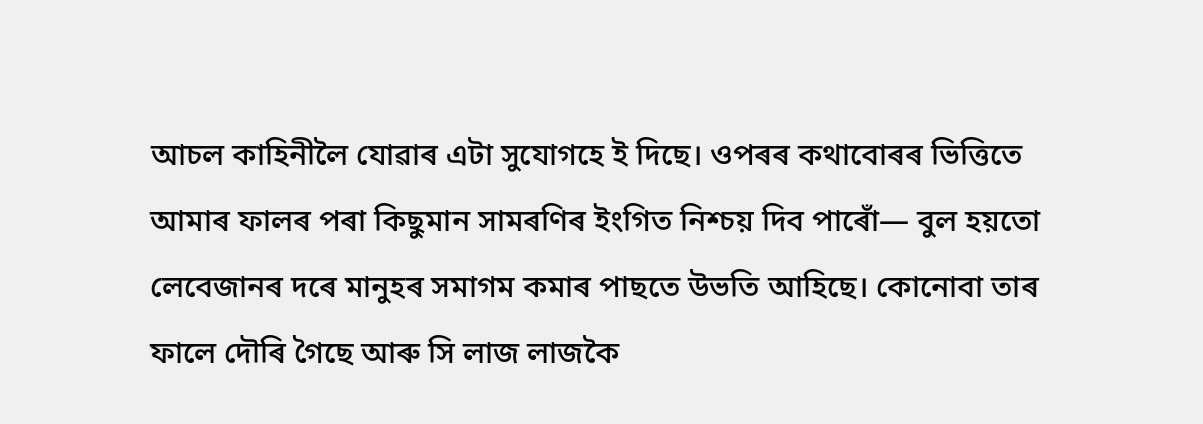আচল কাহিনীলৈ যোৱাৰ এটা সুযোগহে ই দিছে। ওপৰৰ কথাবোৰৰ ভিত্তিতে আমাৰ ফালৰ পৰা কিছুমান সামৰণিৰ ইংগিত নিশ্চয় দিব পাৰোঁ— বুল হয়তো লেবেজানৰ দৰে মানুহৰ সমাগম কমাৰ পাছতে উভতি আহিছে। কোনোবা তাৰ ফালে দৌৰি গৈছে আৰু সি লাজ লাজকৈ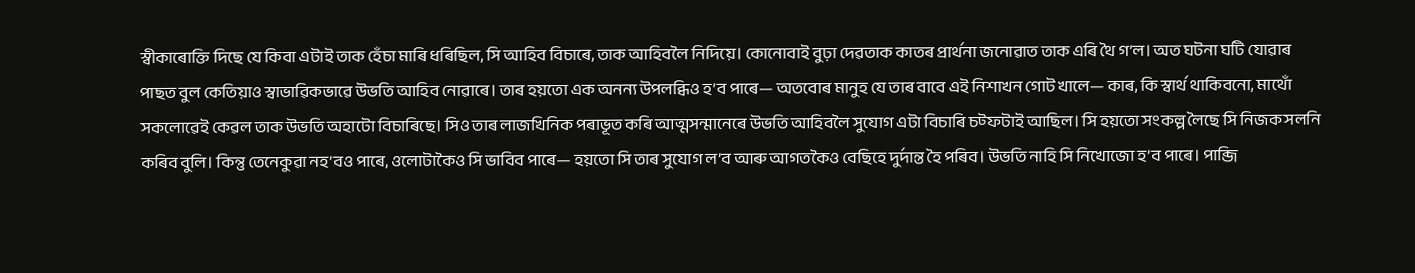স্বীকাৰোক্তি দিছে যে কিবা এটাই তাক হেঁচা মাৰি ধৰিছিল, সি আহিব বিচাৰে, তাক আহিবলৈ নিদিয়ে। কোনোবাই বুঢ়া দেৱতাক কাতৰ প্ৰাৰ্থনা জনোৱাত তাক এৰি থৈ গ’ল। অত ঘটনা ঘটি যোৱাৰ পাছত বুল কেতিয়াও স্বাভাৱিকভাৱে উভতি আহিব নোৱাৰে। তাৰ হয়তো এক অনন্য উপলব্ধিও হ’ব পাৰে— অতবোৰ মানুহ যে তাৰ বাবে এই নিশাখন গোট খালে— কাৰ, কি স্বাৰ্থ থাকিবনো, মাথোঁ সকলোৱেই কেৱল তাক উভতি অহাটো বিচাৰিছে। সিও তাৰ লাজখিনিক পৰাভূত কৰি আত্মসন্মানেৰে উভতি আহিবলৈ সুযোগ এটা বিচাৰি চট্ফটাই আছিল। সি হয়তো সংকল্প লৈছে সি নিজক সলনি কৰিব বুলি। কিন্তু তেনেকুৱা নহ’বও পাৰে, ওলোটাকৈও সি ভাবিব পাৰে— হয়তো সি তাৰ সুযোগ ল’ব আৰু আগতকৈও বেছিহে দুৰ্দান্ত হৈ পৰিব। উভতি নাহি সি নিখোজো হ’ব পাৰে। পাব্জি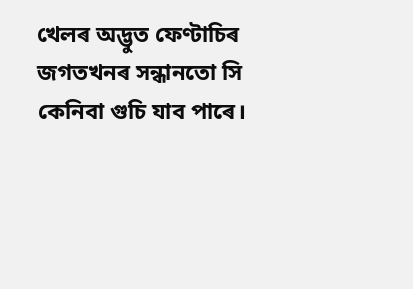খেলৰ অদ্ভুত ফেণ্টাচিৰ জগতখনৰ সন্ধানতো সি কেনিবা গুচি যাব পাৰে।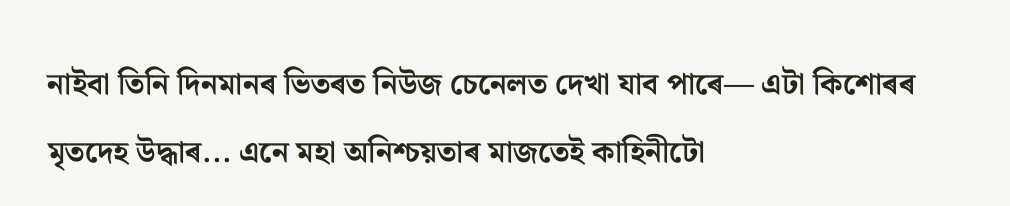নাইবা তিনি দিনমানৰ ভিতৰত নিউজ চেনেলত দেখা যাব পাৰে— এটা কিশোৰৰ মৃতদেহ উদ্ধাৰ... এনে মহা অনিশ্চয়তাৰ মাজতেই কাহিনীটো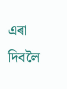এৰা দিবলৈ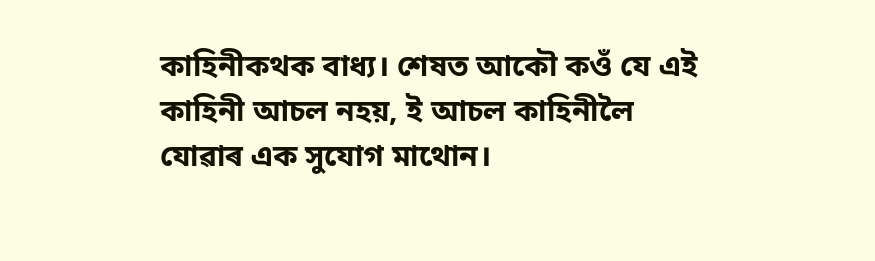কাহিনীকথক বাধ্য। শেষত আকৌ কওঁ যে এই কাহিনী আচল নহয়, ই আচল কাহিনীলৈ যোৱাৰ এক সুযোগ মাথোন।